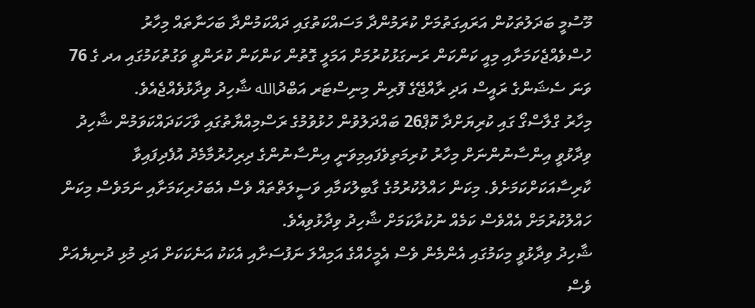މޫސުމީ ބަދަލުތަކުން އަރައިގަތުމަށް ކުރަމުންދާ މަސައްކަތުގައި ދައްކަމުންދާ ބަހަނާތައް މިހާރު ހުސްވެއްޖެކަމަށާއި މިއީ ކަންކަން ރަނގަޅުކުރުމަށް އަމަލީ ގޮތުން ކަންކަން ކުރަންވީ ވަގުތުކަމުގައި އދ ގެ 76 ވަނަ ސެޝަންގެ ރައީސް އަދި ރާއްޖޭގެ ފޮރިން މިނިސްޓަރ އަބްދުالله ޝާހިދު ވިދާޅުވެއްޖެއެވެ.
މިހާރު ގްލާސްގޯ ގައި ކުރިޔަށްދާ ކޮޕް26 ބައްދަލުވުން ހުޅުވުމުގެ ރަސްމިއްޔާތުގައި ވާހަކަދައްކަވަމުން ޝާހިދު ވިދާޅުވީ އިންސާނުންނަށް މިހާރު ކުރިމަތިވެފައިމިވަނީ އިންސާނުންގެ ދިރިހުރުމާމެދު އުފެދިފައިވާ ކާރިސާއަކަށްކަމަށެވެ. މިކަން ހައްލުކުރުމުގެ ގާބިލުކަމާއި ވަސީލަތްތައް ވެސް އެބަހުރިކަމަށާއި ނަމަވެސް މިކަން ހައްލުކުރުމަށް އެއްވެސް ކަމެއް ނުކުރާކަމަށް ޝާހިދު ވިދާޅުވިއެވެ.
ޝާހިދު ވިދާޅުވީ މިކަމުގައި އެންމެން ވެސް އެމީހެއްގެ އަމިއްލަ ނަފުސަށާއި އެކަކު އަނެކަކަށް އަދި މުޅި ދުނިޔެއަށް ވެސް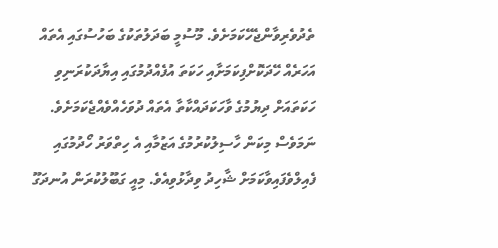ތެދުވެރިވާންޖެހޭކަމަށެވެ. މޫސުމީ ބަދަލުތަކުގެ ބަހުސުގައި އެތައް އަހަރެއް ހޭދަކޮށްފިކަމަށާއި ހަކަތަ އުފެއްދުމުގައި އިޔާދަކުރަނިވި ހަކަތައަށް ދިޔުމުގެ ވާހަކަދައްކާތާ އެތައް ދުވަހެއްވެއްޖެކަމަށެވެ. ނަމަވެސް މިކަން ހާސިލުކުރުމުގެ އަޒުމާއި އެ ހިތްވަރު ހޯދުމުގައި ފެއިލްވެފައިވާކަމަށް ޝާހިދު ވިދާޅުވިއެވެ. މިއީ ގަބޫލުކުރަން އުނދަގޫ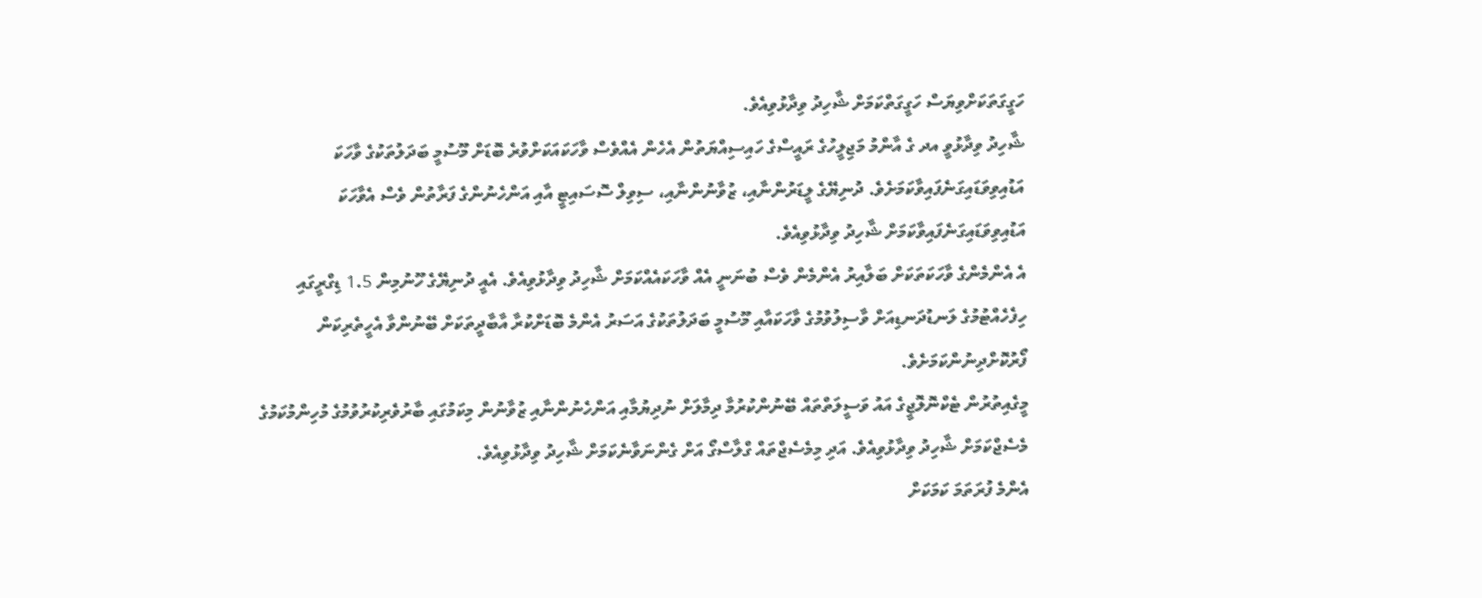ހަގީގަތަކަށްވިޔަސް ހަގީގަތްކަމަށް ޝާހިދު ވިދާޅުވިއެވެ.
ޝާހިދު ވިދާޅުވީ އދ ގެ އާންމު މަޖިލީހުގެ ރައީސްގެ ހައިސިއްޔަތުން އެހެން އެއްވެސް ވާހަކައަކަށްވުރެ ބޮޑަށް މޫސުމީ ބަދަލުތަކުގެ ވާހަކަ އަޑުއިވިވަޑައިގަނެފައިވާކަމަށެވެ. ދުނިޔޭގެ ލީޑަރުންނާއި، ޒުވާނުންނާއި، ސިވިލް ސޮސައިޓީ އާއި އަންހެނުންގެ ފަރާތުން ވެސް އެވާހަކަ އަޑުއިވިވަޑައިގަނެފައިވާކަމަށް ޝާހިދު ވިދާޅުވިއެވެ.
އެ އެންމެންގެ ވާހަކަތަކަށް ބަލާއިރު އެންމެން ވެސް ބުނަނީ އެއް ވާހަކައެއްކަމަށް ޝާހިދު ވިދާޅުވިއެވެ. އެއީ ދުނިޔޭގެ ހޫނުމިން 1.5 ޑިގްރީގައި ހިފެހެއްޓުމުގެ ލަނޑުދަނޑިއަށް ވާސިލުވުމުގެ ވާހަކައާއި މޫސުމީ ބަދަލުތަކުގެ އަސަރު އެންމެ ބޮޑަށްކުރާ އާބާދީތަކަށް ބޭނުންވާ އެހީތެރިކަން ފޯރުކޮށްދިނުންކަމަށެވެ.
މީގެއިތުރުން ޓެކްނޮލޮޖީގެ އައު ވަސީލަތްތައް ބޭނުންކުރުމާ ދިމާލަށް ނުދިޔުމާއި އަންހެނުންނާއި ޒުވާނުން މިކަމުގައި ބާރުވެރިކުރުވުމުގެ މުހިންމުކަމުގެ މެސެޖްކަމަށް ޝާހިދު ވިދާޅުވިއެވެ. އަދި މިމެސެޖްތައް ގްލާސްގޯ އަށް ގެންނަވާނެކަމަށް ޝާހިދު ވިދާޅުވިއެވެ.
އެންމެ ފުރަތަމަ ކަމަކަށް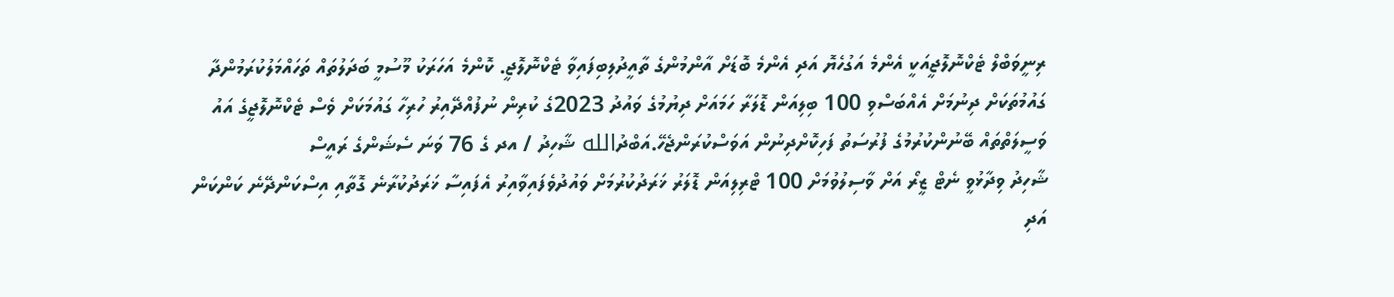ރިނީވަބްލް ޓެކްނޮލޮޖީއަކީ އެންމެ އަގުހެޔޮ އަދި އެންމެ ބޮޑަށް އާންމުންގެ ތާއީދުލިބިފައިވާ ޓެކްނޮލޮޖީ. ކޮންމެ އަހަރަކު މޫސުމީ ބަދަލުތައް ތަހައްމަލުކުރަމުންދާ ގައުމުތަކަށް ދިނުމަށް އެއްބަސްވި 100 ބިލިއަން ޑޮލަރާ ހަމައަށް ދިޔުމުގެ ވައުދު 2023ގެ ކުރިން ނުފުއްދޭއިރު ހުރިހާ ގައުމަކަށް ވެސް ޓެކްނޮލޮޖީގެ އައު ވަސީލަތްތައް ބޭނުންކުރުމުގެ ފުރުސަތު ފަހިކޮށްދިނުން އަވަސްކުރަންޖެހޭ.އަބްދުالله ޝާހިދު / އދ ގެ 76 ވަނަ ސެޝަންގެ ރައީސް
ޝާހިދު ވިދާޅުވީ ނެޓް ޒީރޯ އަށް ވާސިލުވުމަށް 100 ޓްރިލިއަން ޑޮލަރު ޚަރަދުކުރުމަށް ވައުދުވެފައިވާއިރު އެފައިސާ ޚަރަދުކުރާނެ ގޮތާއި އިސްކަންދޭނެ ކަންކަން އަދި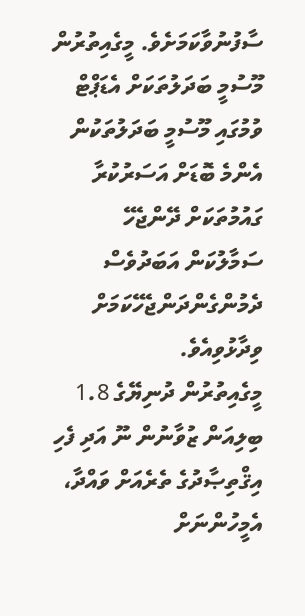ސާފުނުވާކަމަށެވެ. މީގެއިތުރުން މޫސުމީ ބަދަލުތަކަށް އެޑަޕްޓް ވުމުގައި މޫސުމީ ބަދަލުތަކުން އެންމެ ބޮޑަށް އަސަރުކުރާ ގައުމުތަކަށް ދޭންޖެހޭ ސަމާލުކަން އަބަދުވެސް ދެމުންގެންދަންޖެހޭކަމަށް ވިދާޅުވިއެވެ.
މީގެއިތުރުން ދުނިޔޭގެ 1.8 ބިލިއަން ޒުވާނުން ނޫ އަދި ފެހި އިޤްތިޞާދުގެ ތެރެއަށް ވައްދާ، އެމީހުންނަށް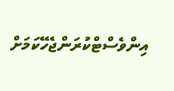އިންވެސްޓްކުރަންޖެހޭކަމަށް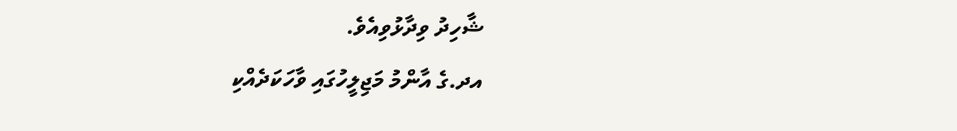ޝާހިދު ވިދާޅުވިއެވެ.
އދ.ގެ އާންމު މަޖިލީހުގައި ވާހަކަދެއްކި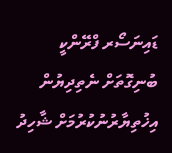ޑައިނަސޯރ ފްރޭންކީ ބުނިގޮތަށް ނެތިދިޔުން އިޚުތިޔާރުނުކުރުމަށް ޝާހިދު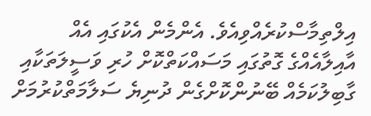އިލްތިމާސްކުރެއްވިއެވެ. އެންމެން އެކުގައި އެއް އާއިލާއެއްގެ ގޮތުގައި މަސައްކަތްކޮށް ހުރި ވަސީލަތަކާއި ގާބިލުކަމެއް ބޭނުންކޮށްގެން ދުނިޔެ ސަލާމަތްކުރުމަށް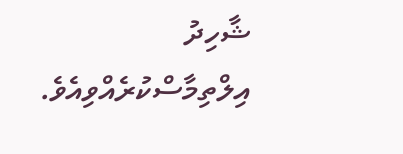ޝާހިދު އިލްތިމާސްކުރެއްވިއެވެ.